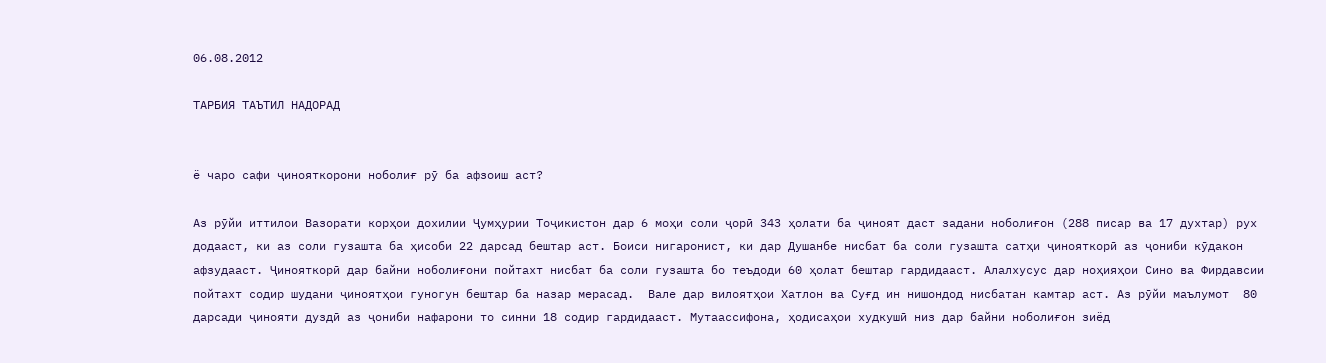06.08.2012

ТАРБИЯ ТАЪТИЛ НАДОРАД


ё чаро сафи ҷинояткорони ноболиғ рӯ ба афзоиш аст?

Аз рӯйи иттилои Вазорати корҳои дохилии Ҷумҳурии Тоҷикистон дар 6 моҳи соли ҷорӣ 343 ҳолати ба ҷиноят даст задани ноболиғон (288 писар ва 17 духтар) рух додааст, ки аз соли гузашта ба ҳисоби 22 дарсад бештар аст. Боиси нигаронист, ки дар Душанбе нисбат ба соли гузашта сатҳи ҷинояткорӣ аз ҷониби кӯдакон афзудааст. Ҷинояткорӣ дар байни ноболиғони пойтахт нисбат ба соли гузашта бо теъдоди 60 ҳолат бештар гардидааст. Алалхусус дар ноҳияҳои Сино ва Фирдавсии пойтахт содир шудани ҷиноятҳои гуногун бештар ба назар мерасад.  Вале дар вилоятҳои Хатлон ва Суғд ин нишондод нисбатан камтар аст. Аз рӯйи маълумот  80 дарсади ҷинояти дуздӣ аз ҷониби нафарони то синни 18 содир гардидааст. Мутаассифона, ҳодисаҳои худкушӣ низ дар байни ноболиғон зиёд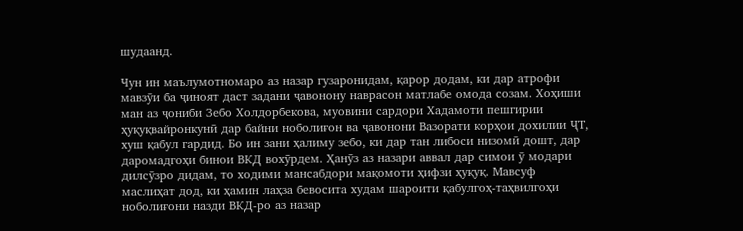шудаанд.

Чун ин маълумотномаро аз назар гузаронидам, қарор додам, ки дар атрофи мавзӯи ба ҷиноят даст задани ҷавонону наврасон матлабе омода созам. Хоҳиши ман аз ҷониби Зебо Холдорбекова, муовини сардори Хадамоти пешгирии ҳуқуқвайронкунӣ дар байни ноболиғон ва ҷавонони Вазорати корҳои дохилии ҶТ, хуш қабул гардид. Бо ин зани ҳалиму зебо, ки дар тан либоси низомӣ дошт, дар даромадгоҳи бинои ВКД вохӯрдем. Ҳанӯз аз назари аввал дар симои ӯ модари дилсӯзро дидам, то ходими мансабдори мақомоти ҳифзи ҳуқуқ. Мавсуф маслиҳат дод, ки ҳамин лаҳза бевосита худам шароити қабулгоҳ-таҳвилгоҳи ноболиғони назди ВКД-ро аз назар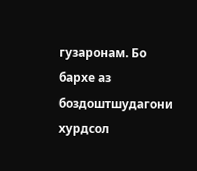гузаронам. Бо бархе аз боздоштшудагони хурдсол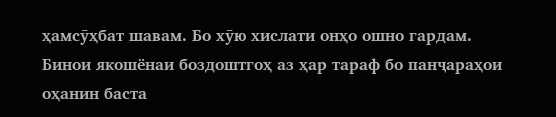ҳамсӯҳбат шавам. Бо хӯю хислати онҳо ошно гардам.
Бинои якошёнаи боздоштгоҳ аз ҳар тараф бо панҷараҳои оҳанин баста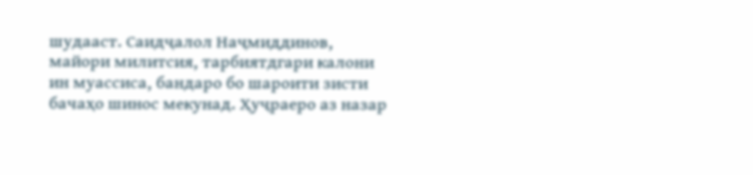шудааст. Саидҷалол Наҷмиддинов, майори милитсия, тарбиятдгари калони ин муассиса, бандаро бо шароити зисти бачаҳо шинос мекунад. Ҳуҷраеро аз назар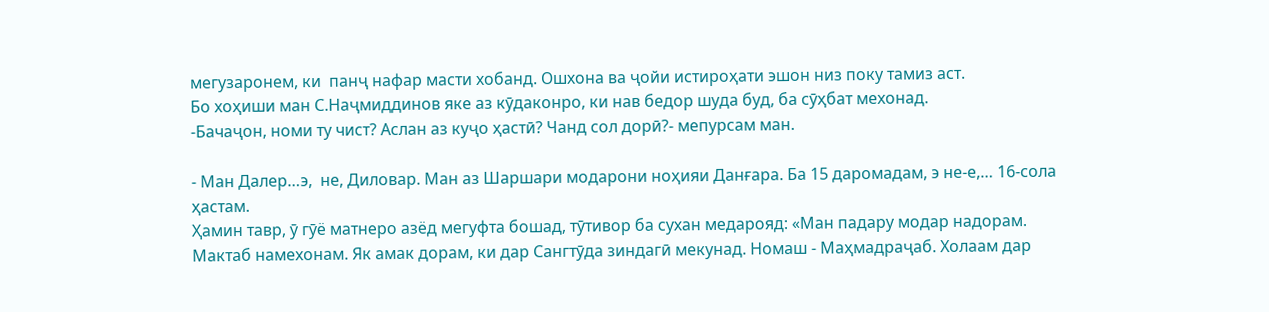мегузаронем, ки  панҷ нафар масти хобанд. Ошхона ва ҷойи истироҳати эшон низ поку тамиз аст.
Бо хоҳиши ман С.Наҷмиддинов яке аз кӯдаконро, ки нав бедор шуда буд, ба сӯҳбат мехонад.
-Бачаҷон, номи ту чист? Аслан аз куҷо ҳастӣ? Чанд сол дорӣ?- мепурсам ман.

- Ман Далер…э,  не, Диловар. Ман аз Шаршари модарони ноҳияи Данғара. Ба 15 даромадам, э не-е,… 16-сола ҳастам.
Ҳамин тавр, ӯ гӯё матнеро азёд мегуфта бошад, тӯтивор ба сухан медарояд: «Ман падару модар надорам. Мактаб намехонам. Як амак дорам, ки дар Сангтӯда зиндагӣ мекунад. Номаш - Маҳмадраҷаб. Холаам дар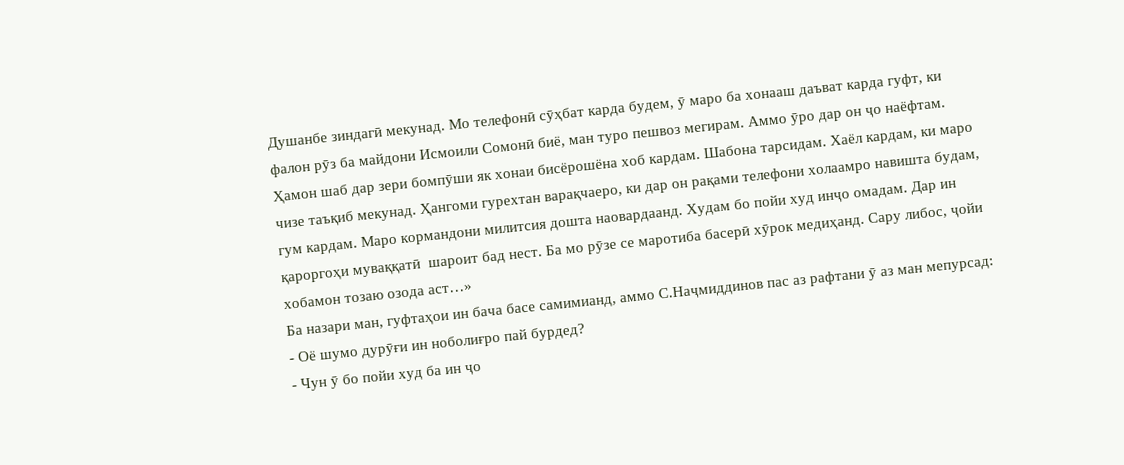Душанбе зиндагӣ мекунад. Мо телефонӣ сӯҳбат карда будем, ӯ маро ба хонааш даъват карда гуфт, ки фалон рӯз ба майдони Исмоили Сомонӣ биё, ман туро пешвоз мегирам. Аммо ӯро дар он ҷо наёфтам. Ҳамон шаб дар зери бомпӯши як хонаи бисёрошёна хоб кардам. Шабона тарсидам. Хаёл кардам, ки маро чизе таъқиб мекунад. Ҳангоми гурехтан варақчаеро, ки дар он рақами телефони холаамро навишта будам, гум кардам. Маро кормандони милитсия дошта наовардаанд. Худам бо пойи худ инҷо омадам. Дар ин қароргоҳи муваққатӣ  шароит бад нест. Ба мо рӯзе се маротиба басерӣ хӯрок медиҳанд. Сару либос, ҷойи хобамон тозаю озода аст…»
Ба назари ман, гуфтаҳои ин бача басе самимианд, аммо С.Наҷмиддинов пас аз рафтани ӯ аз ман мепурсад:
- Оё шумо дурӯғи ин ноболиғро пай бурдед?
- Чун ӯ бо пойи худ ба ин ҷо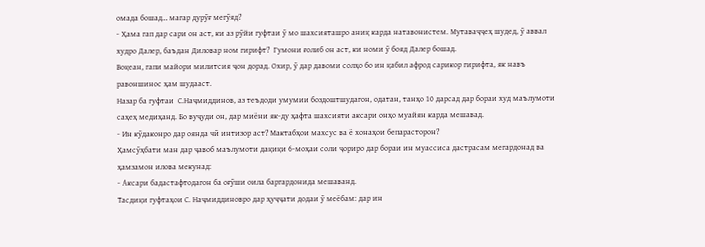омада бошад… магар дурӯғ мегӯяд?
- Ҳама гап дар сари он аст, ки аз рӯйи гуфтаи ӯ мо шахсияташро аниқ карда натавонистем. Мутаваҷҷеҳ шудед, ӯ аввал худро Далер, баъдан Диловар ном гирифт?  Гумони ғолиб он аст, ки номи ӯ бояд Далер бошад.
Воқеан, гапи майори милитсия ҷон дорад. Охир, ӯ дар давоми солҳо бо ин қабил афрод сарикор гирифта, як навъ равоншинос ҳам шудааст.
Назар ба гуфтаи  С.Наҷмиддинов, аз теъдоди умумии боздоштшудагон, одатан, танҳо 10 дарсад дар бораи худ маълумоти саҳеҳ медиҳанд. Бо вуҷуди он, дар миёни як-ду ҳафта шахсияти аксари онҳо муайян карда мешавад.
- Ин кӯдаконро дар оянда чӣ интизор аст? Мактабҳои махсус ва ё хонаҳои бепарасторон?
Ҳамсӯҳбати ман дар ҷавоб маълумоти дақиқи 6-моҳаи соли ҷориро дар бораи ин муассиса дастрасам мегардонад ва ҳамзамон илова мекунад:
- Аксари бадастафтодагон ба оғӯши оила баргардонида мешаванд.
Тасдиқи гуфтаҳои С. Наҷмиддиновро дар ҳуҷҷати додаи ӯ меёбам: дар ин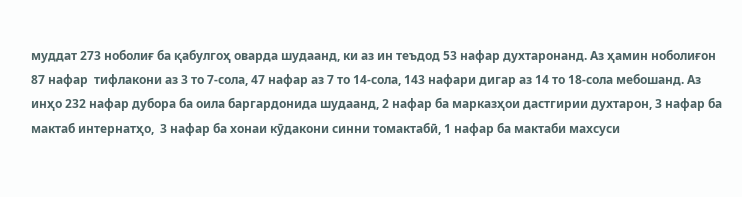муддат 273 ноболиғ ба қабулгоҳ оварда шудаанд, ки аз ин теъдод 53 нафар духтаронанд. Аз ҳамин ноболиғон 87 нафар  тифлакони аз 3 то 7-сола, 47 нафар аз 7 то 14-сола, 143 нафари дигар аз 14 то 18-сола мебошанд. Аз инҳо 232 нафар дубора ба оила баргардонида шудаанд, 2 нафар ба марказҳои дастгирии духтарон, 3 нафар ба мактаб интернатҳо,  3 нафар ба хонаи кӯдакони синни томактабӣ, 1 нафар ба мактаби махсуси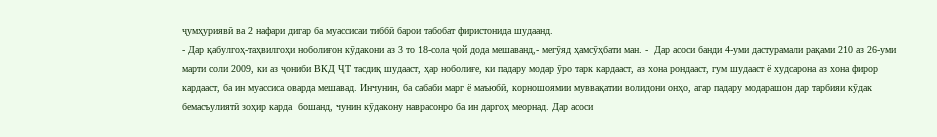ҷумҳуриявӣ ва 2 нафари дигар ба муассисаи тиббӣ барои табобат фиристонида шудаанд.
- Дар қабулгоҳ-таҳвилгоҳи ноболиғон кӯдакони аз 3 то 18-сола ҷой дода мешаванд,- мегӯяд ҳамсӯҳбати ман. -  Дар асоси банди 4-уми дастурамали рақами 210 аз 26-уми марти соли 2009, ки аз ҷониби ВКД ҶТ тасдиқ шудааст, ҳар ноболиғе, ки падару модар ӯро тарк кардааст, аз хона рондааст, гум шудааст ё худсарона аз хона фирор кардааст, ба ин муассиса оварда мешавад. Инчунин, ба сабаби марг ё маъюбӣ, корношоямии муввақатии волидони онҳо, агар падару модарашон дар тарбияи кӯдак  бемасъулиятӣ зоҳир карда  бошанд, чунин кӯдакону наврасонро ба ин даргоҳ меорнад. Дар асоси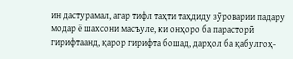ин дастурамал, агар тифл таҳти таҳдиду зӯроварии падару модар ё шахсони масъуле, ки онҳоро ба парасторӣ гирифтаанд, қарор гирифта бошад, дарҳол ба қабулгоҳ-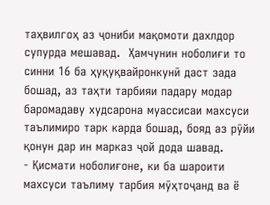таҳвилгоҳ аз ҷониби мақомоти дахлдор супурда мешавад.  Ҳамчунин ноболиғи то синни 16 ба ҳуқуқвайронкунӣ даст зада бошад, аз таҳти тарбияи падару модар баромадаву худсарона муассисаи махсуси таълимиро тарк карда бошад, бояд аз рӯйи қонун дар ин марказ ҷой дода шавад.
- Қисмати ноболиғоне, ки ба шароити махсуси таълиму тарбия мӯҳтоҷанд ва ё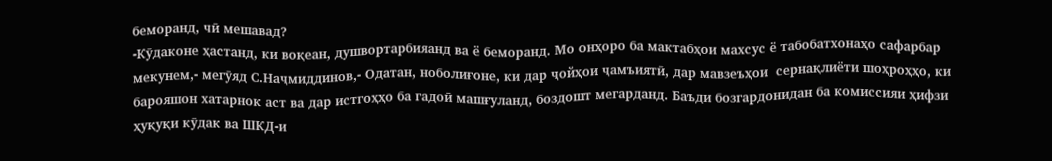беморанд, чӣ мешавад?
-Кӯдаконе ҳастанд, ки воқеан, душвортарбияанд ва ё беморанд. Мо онҳоро ба мактабҳои махсус ё табобатхонаҳо сафарбар мекунем,- мегӯяд С.Наҷмиддинов,- Одатан, ноболиғоне, ки дар ҷойҳои ҷамъиятӣ, дар мавзеъҳои  сернақлиёти шоҳроҳҳо, ки барояшон хатарнок аст ва дар истгоҳҳо ба гадоӣ машғуланд, боздошт мегарданд. Баъди бозгардонидан ба комиссияи ҳифзи ҳуқуқи кӯдак ва ШКД-и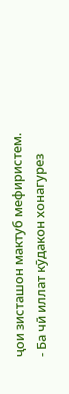ҷои зисташон мактуб мефиристем.
- Ба чӣ иллат кӯдакон хонагурез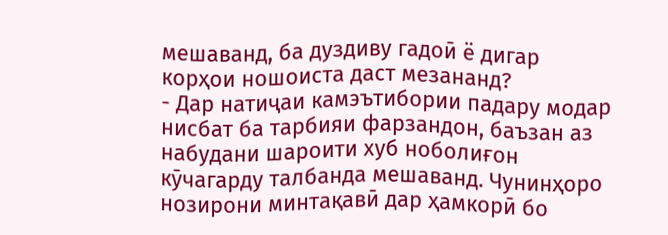мешаванд, ба дуздиву гадоӣ ё дигар корҳои ношоиста даст мезананд?
- Дар натиҷаи камэътибории падару модар нисбат ба тарбияи фарзандон, баъзан аз набудани шароити хуб ноболиғон кӯчагарду талбанда мешаванд. Чунинҳоро нозирони минтақавӣ дар ҳамкорӣ бо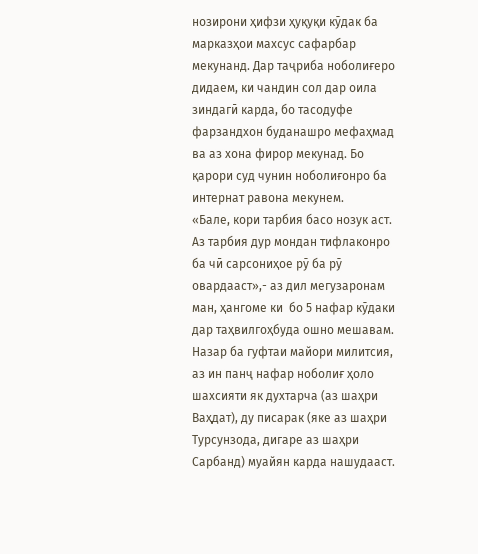нозирони ҳифзи ҳуқуқи кӯдак ба марказҳои махсус сафарбар мекунанд. Дар таҷриба ноболиғеро дидаем, ки чандин сол дар оила зиндагӣ карда, бо тасодуфе фарзандхон буданашро мефаҳмад ва аз хона фирор мекунад. Бо қарори суд чунин ноболиғонро ба интернат равона мекунем.
«Бале, кори тарбия басо нозук аст. Аз тарбия дур мондан тифлаконро ба чӣ сарсониҳое рӯ ба рӯ овардааст»,- аз дил мегузаронам ман, ҳангоме ки  бо 5 нафар кӯдаки дар таҳвилгоҳбуда ошно мешавам. Назар ба гуфтаи майори милитсия, аз ин панҷ нафар ноболиғ ҳоло шахсияти як духтарча (аз шаҳри Ваҳдат), ду писарак (яке аз шаҳри Турсунзода, дигаре аз шаҳри Сарбанд) муайян карда нашудааст.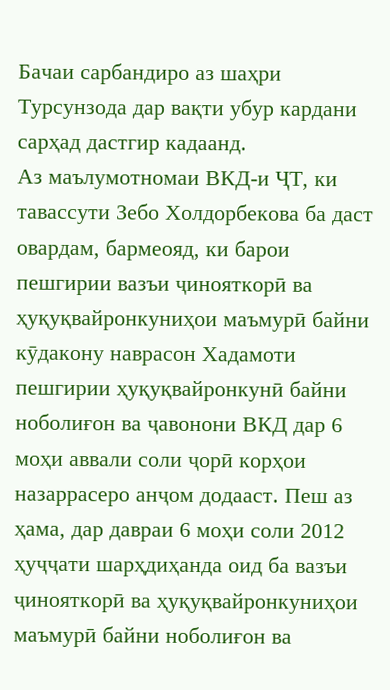Бачаи сарбандиро аз шаҳри Турсунзода дар вақти убур кардани сарҳад дастгир кадаанд.
Аз маълумотномаи ВКД-и ҶТ, ки тавассути Зебо Холдорбекова ба даст овардам, бармеояд, ки барои пешгирии вазъи ҷинояткорӣ ва ҳуқуқвайронкуниҳои маъмурӣ байни кӯдакону наврасон Хадамоти пешгирии ҳуқуқвайронкунӣ байни ноболиғон ва ҷавонони ВКД дар 6 моҳи аввали соли ҷорӣ корҳои назаррасеро анҷом додааст. Пеш аз ҳама, дар давраи 6 моҳи соли 2012  ҳуҷҷати шарҳдиҳанда оид ба вазъи ҷинояткорӣ ва ҳуқуқвайронкуниҳои маъмурӣ байни ноболиғон ва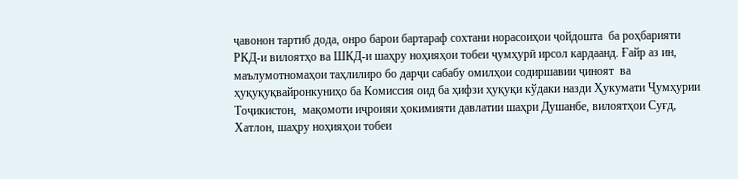ҷавонон тартиб дода, онро барои бартараф сохтани норасоиҳои ҷойдошта  ба роҳбарияти РКД-и вилоятҳо ва ШКД-и шаҳру ноҳияҳои тобеи ҷумҳурӣ ирсол кардаанд. Ғайр аз ин, маълумотномаҳои таҳлилиро бо дарҷи сабабу омилҳои содиршавии ҷиноят  ва ҳуқуқуқвайронкуниҳо ба Комиссия оид ба ҳифзи ҳуқуқи кўдаки назди Ҳукумати Ҷумҳурии Тоҷикистон,  мақомоти иҷроияи ҳокимияти давлатии шаҳри Душанбе, вилоятҳои Суғд, Хатлон, шаҳру ноҳияҳои тобеи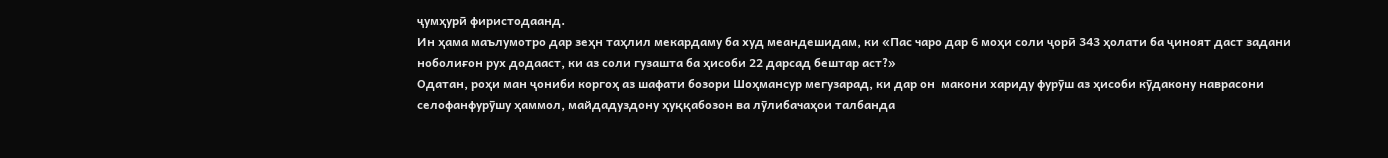ҷумҳурӣ фиристодаанд.
Ин ҳама маълумотро дар зеҳн таҳлил мекардаму ба худ меандешидам, ки «Пас чаро дар 6 моҳи соли ҷорӣ 343 ҳолати ба ҷиноят даст задани ноболиғон рух додааст, ки аз соли гузашта ба ҳисоби 22 дарсад бештар аст?»
Одатан, роҳи ман ҷониби коргоҳ аз шафати бозори Шоҳмансур мегузарад, ки дар он  макони хариду фурӯш аз ҳисоби кӯдакону наврасони селофанфурӯшу ҳаммол, майдадуздону ҳуққабозон ва лӯлибачаҳои талбанда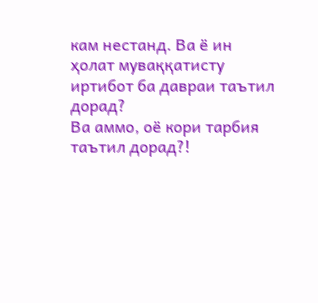кам нестанд. Ва ё ин ҳолат муваққатисту иртибот ба давраи таътил дорад?
Ва аммо, оё кори тарбия таътил дорад?!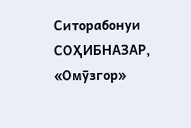Ситорабонуи СОҲИБНАЗАР,
«Омӯзгор»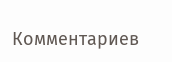Комментариев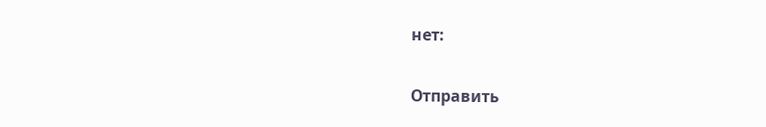нет:

Отправить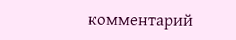комментарий